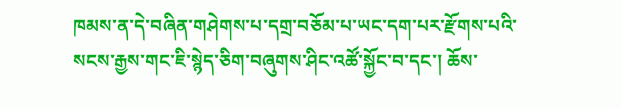ཁམས་ན་དེ་བཞིན་གཤེགས་པ་དགྲ་བཅོམ་པ་ཡང་དག་པར་རྫོགས་པའི་སངས་རྒྱས་གང་ཇི་སྙེད་ཅིག་བཞུགས་ཤིང་འཚོ་སྐྱོང་བ་དང་། ཆོས་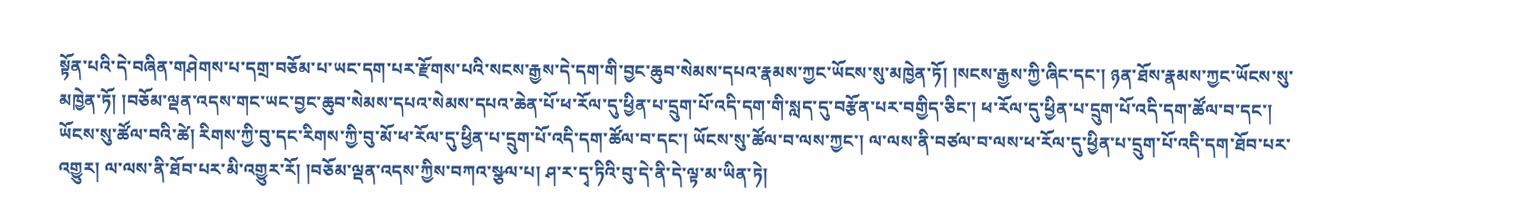སྟོན་པའི་དེ་བཞིན་གཤེགས་པ་དགྲ་བཅོམ་པ་ཡང་དག་པར་རྫོགས་པའི་སངས་རྒྱས་དེ་དག་གི་བྱང་ཆུབ་སེམས་དཔའ་རྣམས་ཀྱང་ཡོངས་སུ་མཁྱེན་ཏོ། །སངས་རྒྱས་ཀྱི་ཞིང་དང་། ཉན་ཐོས་རྣམས་ཀྱང་ཡོངས་སུ་མཁྱེན་ཏོ། །བཅོམ་ལྡན་འདས་གང་ཡང་བྱང་ཆུབ་སེམས་དཔའ་སེམས་དཔའ་ཆེན་པོ་ཕ་རོལ་དུ་ཕྱིན་པ་དྲུག་པོ་འདི་དག་གི་སླད་དུ་བརྩོན་པར་བགྱིད་ཅིང་། ཕ་རོལ་དུ་ཕྱིན་པ་དྲུག་པོ་འདི་དག་ཚོལ་བ་དང་། ཡོངས་སུ་ཚོལ་བའི་ཚེ། རིགས་ཀྱི་བུ་དང་རིགས་ཀྱི་བུ་མོ་ཕ་རོལ་དུ་ཕྱིན་པ་དྲུག་པོ་འདི་དག་ཚོལ་བ་དང་། ཡོངས་སུ་ཚོལ་བ་ལས་ཀྱང་། ལ་ལས་ནི་བཙལ་བ་ལས་ཕ་རོལ་དུ་ཕྱིན་པ་དྲུག་པོ་འདི་དག་ཐོབ་པར་འགྱུར། ལ་ལས་ནི་ཐོབ་པར་མི་འགྱུར་རོ། །བཅོམ་ལྡན་འདས་ཀྱིས་བཀའ་སྩལ་པ། ཤ་ར་དྭ་ཏིའི་བུ་དེ་ནི་དེ་ལྟ་མ་ཡིན་ཏེ།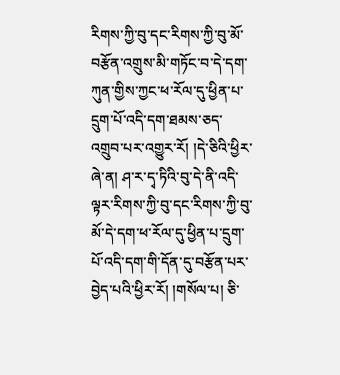རིགས་ཀྱི་བུ་དང་རིགས་ཀྱི་བུ་མོ་བརྩོན་འགྲུས་མི་གཏོང་བ་དེ་དག་ཀུན་གྱིས་ཀྱང་ཕ་རོལ་དུ་ཕྱིན་པ་དྲུག་པོ་འདི་དག་ཐམས་ཅད་འགྲུབ་པར་འགྱུར་རོ། །དེ་ཅིའི་ཕྱིར་ཞེ་ན། ཤ་ར་དྭ་ཏིའི་བུ་དེ་ནི་འདི་ལྟར་རིགས་ཀྱི་བུ་དང་རིགས་ཀྱི་བུ་མོ་དེ་དག་ཕ་རོལ་དུ་ཕྱིན་པ་དྲུག་པོ་འདི་དག་གི་དོན་དུ་བརྩོན་པར་བྱེད་པའི་ཕྱིར་རོ། །གསོལ་པ། ཅི་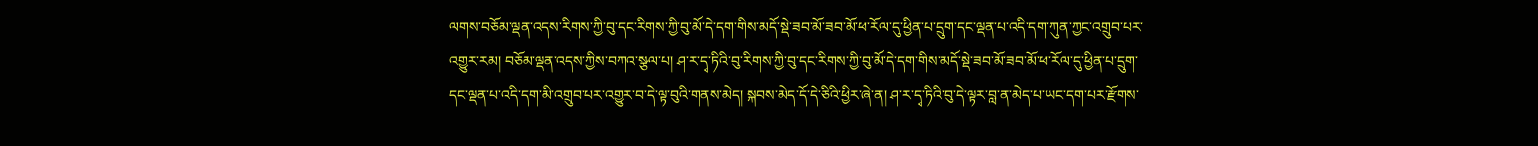ལགས་བཅོམ་ལྡན་འདས་རིགས་ཀྱི་བུ་དང་རིགས་ཀྱི་བུ་མོ་དེ་དག་གིས་མདོ་སྡེ་ཟབ་མོ་ཟབ་མོ་ཕ་རོལ་དུ་ཕྱིན་པ་དྲུག་དང་ལྡན་པ་འདི་དག་ཀུན་ཀྱང་འགྲུབ་པར་འགྱུར་རམ། བཅོམ་ལྡན་འདས་ཀྱིས་བཀའ་སྩལ་པ། ཤ་ར་དྭ་ཏིའི་བུ་རིགས་ཀྱི་བུ་དང་རིགས་ཀྱི་བུ་མོ་དེ་དག་གིས་མདོ་སྡེ་ཟབ་མོ་ཟབ་མོ་ཕ་རོལ་དུ་ཕྱིན་པ་དྲུག་དང་ལྡན་པ་འདི་དག་མི་འགྲུབ་པར་འགྱུར་བ་དེ་ལྟ་བུའི་གནས་མེད། སྐབས་མེད་དོ་དེ་ཅིའི་ཕྱིར་ཞེ་ན། ཤ་ར་དྭ་ཏིའི་བུ་དེ་ལྟར་བླ་ན་མེད་པ་ཡང་དག་པར་རྫོགས་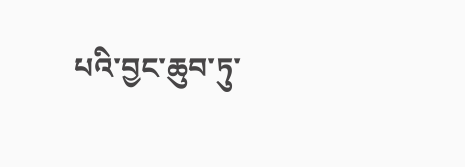པའི་བྱང་ཆུབ་ཏུ་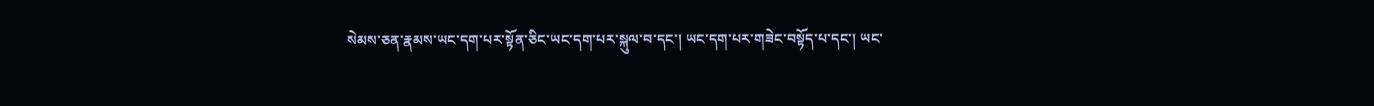སེམས་ཅན་རྣམས་ཡང་དག་པར་སྟོན་ཅིང་ཡང་དག་པར་སྐུལ་བ་དང་། ཡང་དག་པར་གཟེང་བསྟོད་པ་དང་། ཡང་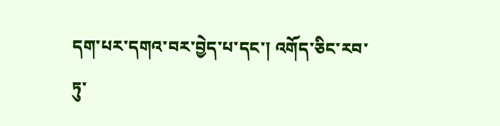དག་པར་དགའ་བར་བྱེད་པ་དང་། འགོད་ཅིང་རབ་ཏུ་